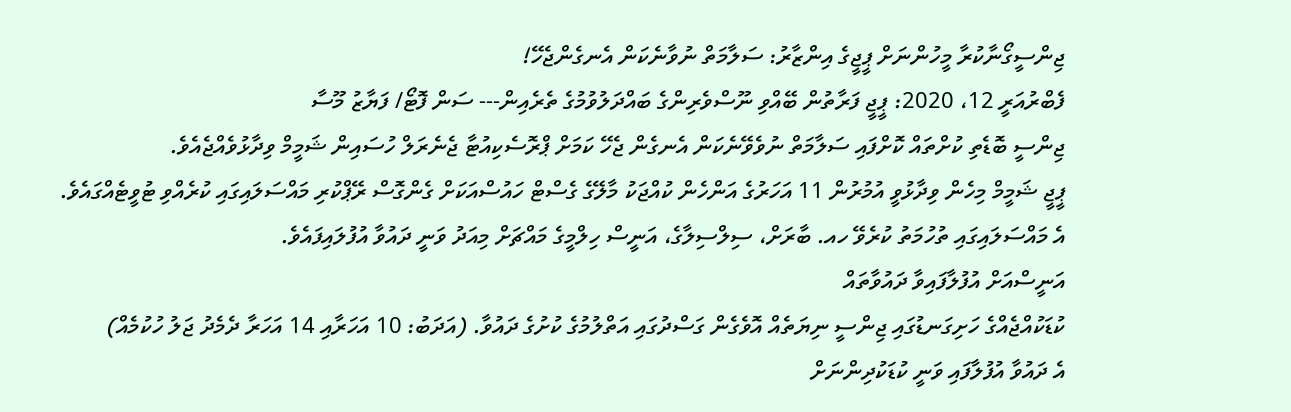ޖިންސީގޯނާކުރާ މީހުންނަށް ޕީޖީގެ އިންޒާރު: ސަލާމަތް ނުވާނެކަން އެނގެންޖެހޭ!
ފެބްރުއަރީ 12، 2020: ޕީޖީ ފަރާތުން ބޭއްވި ނޫސްވެރިންގެ ބައްދަލުވުމުގެ ތެރެއިން--- ސަން ފޮޓޯ/ ފަޔާޒު މޫސާ
ޖިންސީ ބޮޑެތި ކުށްތައް ކޮށްފައި ސަލާމަތް ނުވެވޭނެކަން އެނގެން ޖެހޭ ކަމަށް ޕްރޮސެކިއުޓާ ޖެނެރަލް ހުސައިން ޝަމީމް ވިދާޅުވެއްޖެއެވެ.
ޕީޖީ ޝަމީމް މިހެން ވިދާޅުވީ އުމުރުން 11 އަހަރުގެ އަންހެން ކުއްޖަކު މާލޭގެ ގެސްޓް ހައުސްއަކަށް ގެންގޮސް ރޭޕްކުރި މައްސަލައިގައި ކުރެއްވި ޓުވީޓެއްގައެވެ.
އެ މައްސަލައިގައި ތުހުމަތު ކުރެވޭ ހއ. ބާރަށް، ސިލްސިލާގެ، އަނީސް ހިލްމީގެ މައްޗަށް މިއަދު ވަނީ ދައުވާ އުފުލައިފައެވެ.
އަނީސްއަށް އުފުލާފައިވާ ދައުވާތައް
ކުޑަކުއްޖެއްގެ ހަށިގަނޑުގައި ޖިންސީ ނިޔަތެއް އޮވެގެން ގަސްދުގައި އަތްލުމުގެ ކުށުގެ ދައުވާ. (އަދަބު: 10 އަހަރާއި 14 އަހަރާ ދެމެދު ޖަލު ހުކުމެއް)
އެ ދައުވާ އުފުލާފައި ވަނީ ކުޑަކުދިންނަށް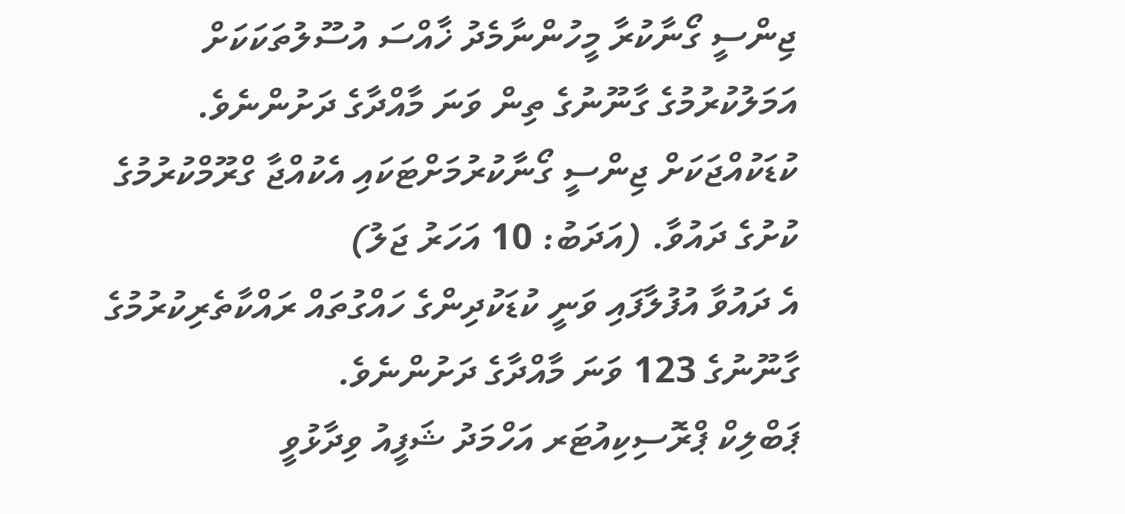ޖިންސީ ގޯނާކުރާ މީހުންނާމެދު ޚާއްސަ އުސޫލުތަކަކަށް އަމަލުކުރުމުގެ ގާނޫނުގެ ތިން ވަނަ މާއްދާގެ ދަށުންނެވެ.
ކުޑަކުއްޖަކަށް ޖިންސީ ގޯނާކުރުމަށްޓަކައި އެކުއްޖާ ގްރޫމްކުރުމުގެ ކުށުގެ ދައުވާ. (އަދަބު: 10 އަހަރު ޖަލު)
އެ ދައުވާ އުފުލާފައި ވަނީ ކުޑަކުދިންގެ ހައްގުތައް ރައްކާތެރިކުރުމުގެ ގާނޫނުގެ 123 ވަނަ މާއްދާގެ ދަށުންނެވެ.
ޕަބްލިކް ޕްރޮސިކިއުޓަރ އަހްމަދު ޝަފީއު ވިދާޅުވީ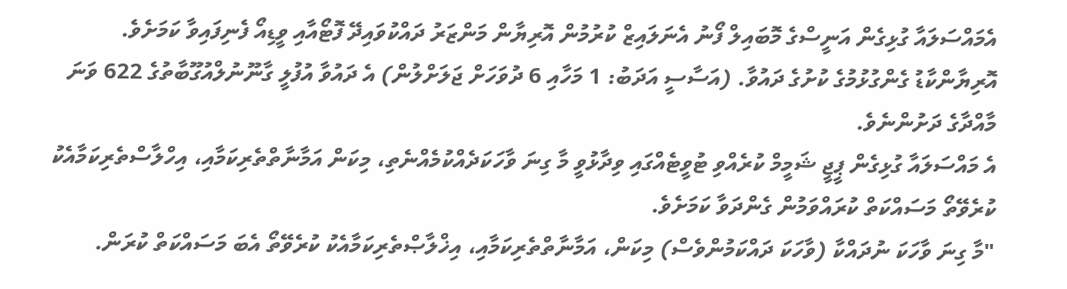އެމައްސަލައާ ގުޅިގެން އަނީސްގެ މޮބައިލް ފޯނު އެނަލައިޒް ކުރުމުން އޮރިޔާން މަންޒަރު ދައްކުވައިދޭ ފޮޓޯއާއި ވީޑިއޯ ފެނިފައިވާ ކަމަށެވެ.
އޮރިޔާންކާޑު ގެންގުޅުމުގެ ކުށުގެ ދައުވާ. (އަސާސީ އަދަބު: 1 މަހާއި 6 ދުވަހަށް ޖަލަށްލުން) އެ ދައުވާ އުފުލީ ގާނޫނުލްއުގޫބާތުގެ 622 ވަނަ މާއްދާގެ ދަށުންނެވެ.
އެ މައްސަލައާ ގުޅިގެން ޕީޖީ ޝަމީމް ކުރެއްވި ޓުވީޓެއްގައި ވިދާޅުވީ މާ ގިނަ ވާހަކަދެއްކުމެއްނެތި، މިކަން އަމާނާތްތެރިކަމާއި، އިހްލާސްތެރިކަމާއެކު ކުރެވޭތޯ މަސައްކަތް ކުރައްވަމުން ގެންދަވާ ކަމަށެވެ.
"މާ ގިނަ ވާހަކަ ނުދައްކާ (ވާހަކަ ދައްކަމުންވެސް) މިކަން، އަމާނާތްތެރިކަމާއި، އިޚްލާޞްތެރިކަމާއެކު ކުރެވޭތޯ އެބަ މަސައްކަތް ކުރަން.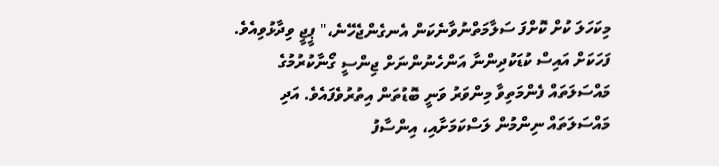މިކަހަލަ ކުށް ކޮށްފަ ސަލާމަތްނުވާނެކަން އެނގެންޖެހޭނެ،" ޕީޖީ ވިދާޅުވިއެވެ.
ފަހަކަށް އައިސް ކުޑަކުދިންނާ އަންހެނުންނަށް ޖިންސީ ގޯނާކުރުމުގެ މައްސަލަތައް ފެންމަތިވާ މިންވަރު ވަނީ ބޮޑުތަން އިތުރުވެފައެވެ. އަދި މައްސަލަތައް ނިންމުން ލަސްކަމަށާއި، އިންސާފު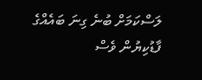ލަސްކަމަށް ބުނެ ގިނަ ބައެއްގެ ފާޑުކިޔުން ވެސް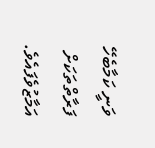ވަނީ ކަމާބެހޭ ފަރާތްތަކަށް އަމާޒުވެފައެވެ.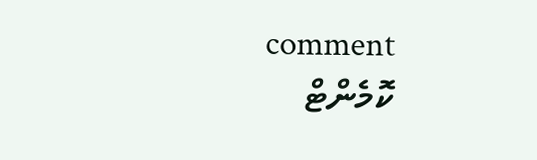comment ކޮމެންޓް